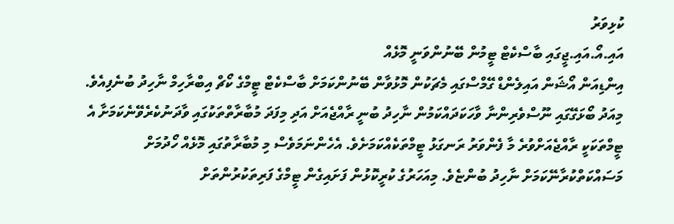ކުޅިވަރު
އައި.އޯ.އައި.ޖީގައި ބާސްކެޓް ޓީމުން ބޭނުންވަނީ މޮޅެއް
އިންޑިއަން އޯޝަން އައިލެންޑް ގޭމްސްގައި މެޗަކުން މޮޅުވާން ބޭނުންކަމަށް ބާސްކެޓް ޓީމްގެ ކޯޗް އިބްރާހިމް ނާހިދު ބުނެފިއެވެ. މިއަދު ބޯޅަގޭގައި ނޫސްވެރިންނާ ވާހަކަދައްކަމުން ނާހިދު ބުނީ ރާއްޖެއަށް އަދި މިފަދަ މުބާރާތްތަކުގައި ވާދަނުކެރެވޭނެކަމަށާ އެ ޓީމްތަކަކީ ރާއްޖެއަށްވުރެ މާ ފެންވަރު ރަނގަޅު ޓީމްތަކެއްކަމަށެވެ. އެހެންނަމަވެސް މި މުބާރާތުގައި މޮޅެއް ހޯދުމަށް މަސައްކަތްކުރާނޭކަމަށް ނާހިދު ބުންޏެވެ. މިއަހަރުގެ ކުރީކޮޅުން ފަށައިގެން ޓީމްގެ ފަރިތަކުރުންތަށް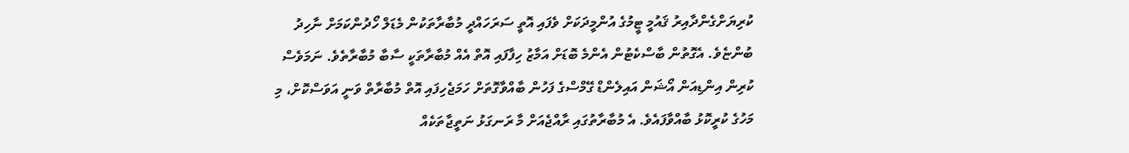ކުރިޔަށްގެންދާއިރު ޤައުމީ ޓީމުގެ އުންމީދަކަށް ވެފައި އޮތީ ސަރަހައްދީ މުބާރާތަކުން މެޑަލް ހޯދުންކަމަށް ނާހިދު ބުންޏެވެ. އެގޮތުން ބާސްކެޓުން އެންމެ ބޮޑަށް އަމާޒު ހިފާފައި އޮތް އެއް މުބާރާތަކީ ސާބާ މުބާރާތެވެ. ނަމަވެސް ކުރިން އިންޑިއަން އޯޝަން އައިލެންޑް ގޭމްސްގެ ފަހުން ބާއްވާގޮތަށް ހަމަޖެހިފައި އޮތް މުބާރާތް ވަނީ އަވަސްކޮށް، މި މަހުގެ ކުރީކޮޅު ބާއްވާފައެވެ. އެ މުބާރާތުގައި ރާއްޖެއަށް މާ ރަނގަޅު ނަތީޖާތަކެއް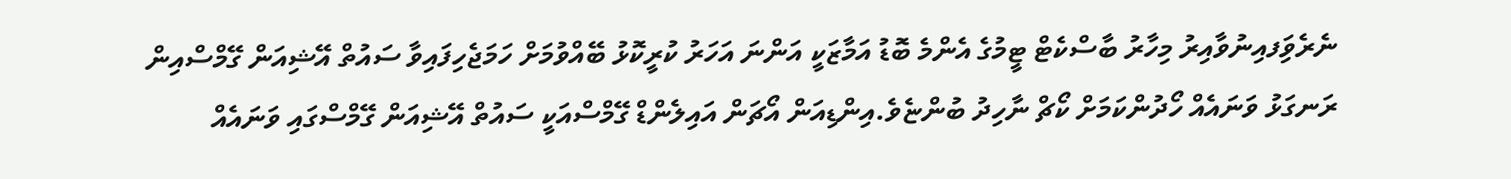ނެރެވިަފއިނުވާއިރު މިހާރު ބާސްކެޓް ޓީމުގެ އެންމެ ބޮޑު އަމާޒަކީ އަންނަ އަހަރު ކުރީކޮޅު ބޭއްވުމަށް ހަމަޖެހިފައިވާ ސައުތް އޭޝިއަން ގޭމްސްއިން ރަނގަޅު ވަނައެއް ހޯދުންކަމަށް ކޯޗް ނާހިދު ބުންޏެވެ.އިންޑިއަން އޯޗަން އައިލެންޑް ގޭމްސްއަކީ ސައުތް އޭޝިއަން ގޭމްސްގައި ވަނައެއް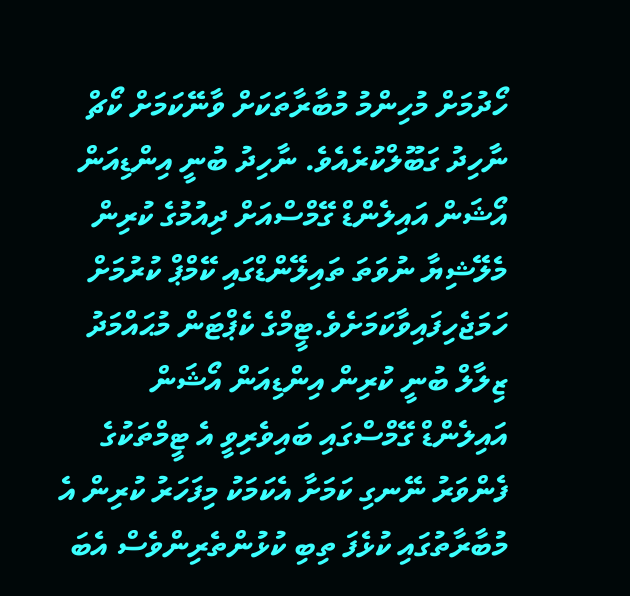ހޯދުމަށް މުހިންމު މުބާރާތަކަށް ވާނޭކަމަށް ކޯޗް ނާހިދު ގަބޫލްކުރެއެވެ. ނާހިދު ބުނީ އިންޑިއަން އޯޝަން އައިލެންޑް ގޭމްސްއަށް ދިއުމުގެ ކުރިން މެލޭޝިޔާ ނުވަތަ ތައިލޭންޑްގައި ކޭމްޕް ކުރުމަށް ހަމަޖެހިފައިވާކަމަށެވެ.ޓީމްގެ ކެޕްޓަން މުޙައްމަދު ޒިލާލް ބުނީ ކުރިން އިންޑިއަން އޯޝަން އައިލެންޑް ގޭމްސްގައި ބައިވެރިވީ އެ ޓީމްތަކުގެ ފެންވަރު ނޭނގި ކަމަށާ އެކަމަކު މިފަހަރު ކުރިން އެ މުބާރާތުގައި ކުޅެފަ ތިބި ކުޅުންތެރިންވެސް އެބަ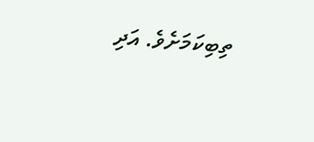ތިބިކަމަށެވެ. އަދި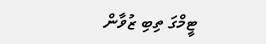ޓީމްގަ ތިބި ޒުވާން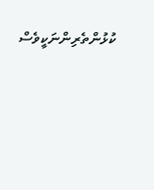ކުޅުންތެރިންނަކީވެސް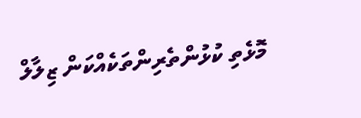މޮޅެތި ކުޅުންތެރިންތަކެއްކަން ޒިލާލް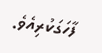ފާހަގަކުރިއެވެ.